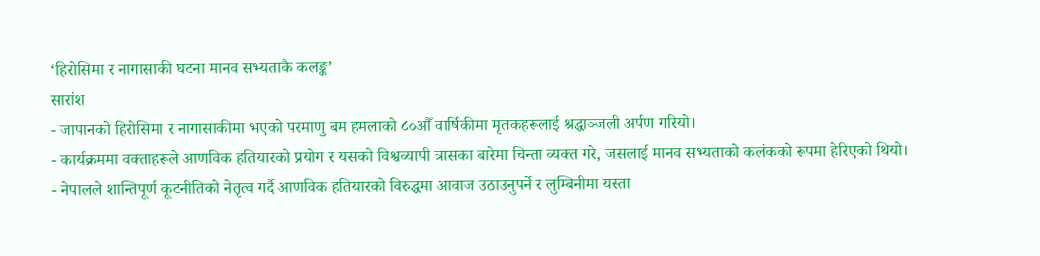‘हिरोसिमा र नागासाकी घटना मानव सभ्यताकै कलङ्क’
सारांश
- जापानको हिरोसिमा र नागासाकीमा भएको परमाणु बम हमलाको ८०औँ वार्षिकीमा मृतकहरूलाई श्रद्धाञ्जली अर्पण गरियो।
- कार्यक्रममा वक्ताहरूले आणविक हतियारको प्रयोग र यसको विश्वव्यापी त्रासका बारेमा चिन्ता व्यक्त गरे, जसलाई मानव सभ्यताको कलंकको रूपमा हेरिएको थियो।
- नेपालले शान्तिपूर्ण कूटनीतिको नेतृत्व गर्दै आणविक हतियारको विरुद्धमा आवाज उठाउनुपर्ने र लुम्बिनीमा यस्ता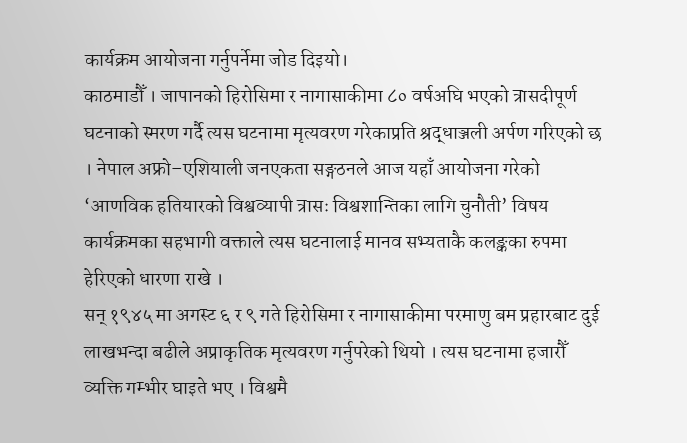कार्यक्रम आयोजना गर्नुपर्नेमा जोड दिइयो।
काठमाडौँ । जापानको हिरोसिमा र नागासाकीमा ८० वर्षअघि भएको त्रासदीपूर्ण घटनाको स्मरण गर्दै त्यस घटनामा मृत्यवरण गरेकाप्रति श्रद्धाञ्जली अर्पण गरिएको छ । नेपाल अफ्रो–एशियाली जनएकता सङ्गठनले आज यहाँ आयोजना गरेको ‘आणविक हतियारको विश्वव्यापी त्रासः विश्वशान्तिका लागि चुनौती’ विषय कार्यक्रमका सहभागी वक्ताले त्यस घटनालाई मानव सभ्यताकै कलङ्कका रुपमा हेरिएको धारणा राखे ।
सन् १९४५ मा अगस्ट ६ र ९ गते हिरोसिमा र नागासाकीमा परमाणु बम प्रहारबाट दुई लाखभन्दा बढीले अप्राकृतिक मृत्यवरण गर्नुपरेको थियो । त्यस घटनामा हजारौँ व्यक्ति गम्भीर घाइते भए । विश्वमै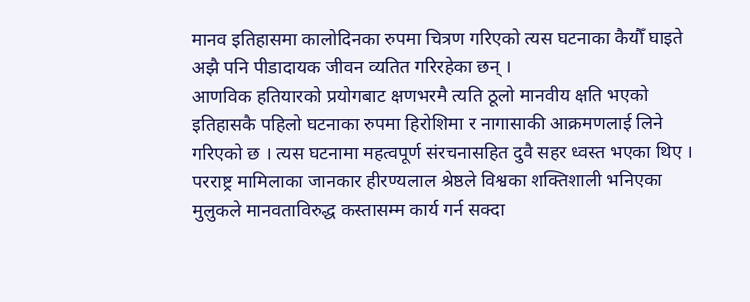मानव इतिहासमा कालोदिनका रुपमा चित्रण गरिएको त्यस घटनाका कैयौँ घाइते अझै पनि पीडादायक जीवन व्यतित गरिरहेका छन् ।
आणविक हतियारको प्रयोगबाट क्षणभरमै त्यति ठूलो मानवीय क्षति भएको इतिहासकै पहिलो घटनाका रुपमा हिरोशिमा र नागासाकी आक्रमणलाई लिने गरिएको छ । त्यस घटनामा महत्वपूर्ण संरचनासहित दुवै सहर ध्वस्त भएका थिए ।
परराष्ट्र मामिलाका जानकार हीरण्यलाल श्रेष्ठले विश्वका शक्तिशाली भनिएका मुलुकले मानवताविरुद्ध कस्तासम्म कार्य गर्न सक्दा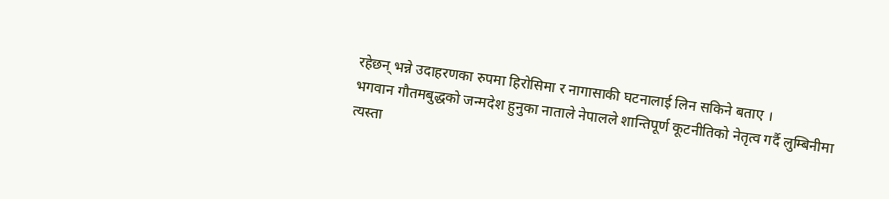रहेछन् भन्ने उदाहरणका रुपमा हिरोसिमा र नागासाकी घटनालाई लिन सकिने बताए ।
भगवान गौतमबुद्धको जन्मदेश हुनुका नाताले नेपालले शान्तिपूर्ण कूटनीतिको नेतृत्व गर्दै लुम्बिनीमा त्यस्ता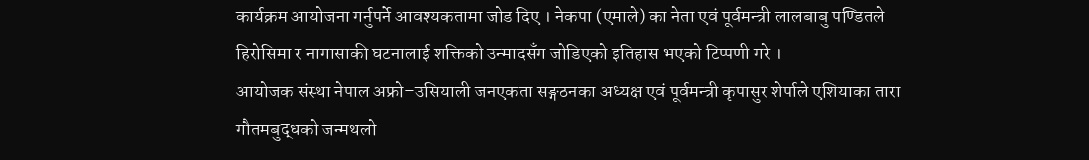कार्यक्रम आयोजना गर्नुपर्ने आवश्यकतामा जोड दिए । नेकपा (एमाले) का नेता एवं पूर्वमन्त्री लालबाबु पण्डितले हिरोसिमा र नागासाकी घटनालाई शक्तिको उन्मादसँग जोडिएको इतिहास भएको टिप्पणी गरे ।
आयोजक संस्था नेपाल अफ्रो–उसियाली जनएकता सङ्गठनका अध्यक्ष एवं पूर्वमन्त्री कृपासुर शेर्पाले एशियाका तारा गौतमबुद्धको जन्मथलो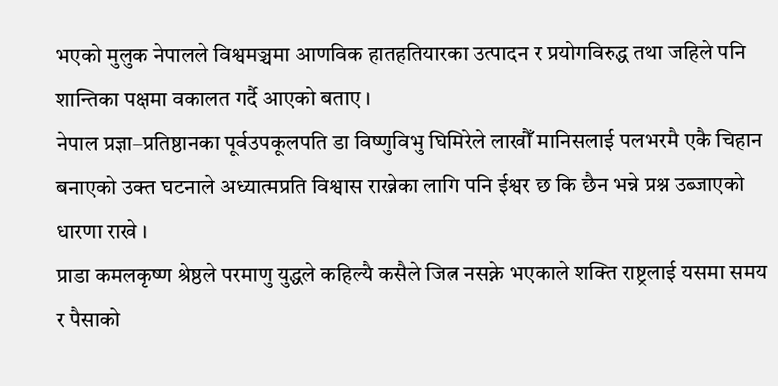भएको मुलुक नेपालले विश्वमञ्चमा आणविक हातहतियारका उत्पादन र प्रयोगविरुद्ध तथा जहिले पनि शान्तिका पक्षमा वकालत गर्दै आएको बताए ।
नेपाल प्रज्ञा–प्रतिष्ठानका पूर्वउपकूलपति डा विष्णुविभु घिमिरेले लाखौँ मानिसलाई पलभरमै एकै चिहान बनाएको उक्त घटनाले अध्यात्मप्रति विश्वास राख्नेका लागि पनि ईश्वर छ कि छैन भन्ने प्रश्न उब्जाएको धारणा राखे ।
प्राडा कमलकृष्ण श्रेष्ठले परमाणु युद्धले कहिल्यै कसैले जित्न नसक्ने भएकाले शक्ति राष्ट्रलाई यसमा समय र पैसाको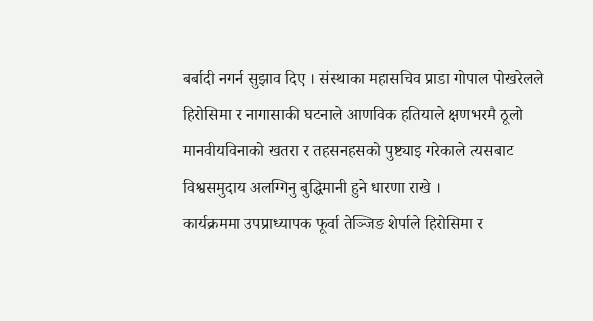बर्बादी नगर्न सुझाव दिए । संस्थाका महासचिव प्राडा गोपाल पोखरेलले हिरोसिमा र नागासाकी घटनाले आणविक हतियाले क्षणभरमै ठूलो मानवीयविनाको खतरा र तहसनहसको पुष्ट्याइ गरेकाले त्यसबाट विश्वसमुदाय अलग्गिनु बुद्धिमानी हुने धारणा राखे ।
कार्यक्रममा उपप्राध्यापक फूर्वा तेञ्जिङ शेर्पाले हिरोसिमा र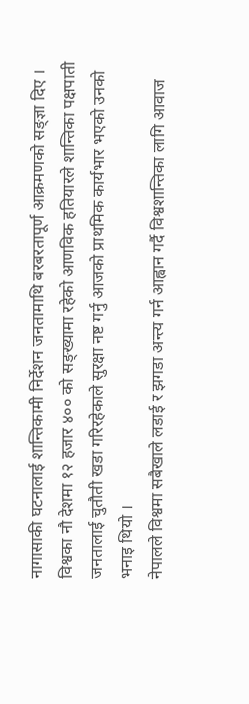नागासाकी घटनालाई शान्तिकामी निर्देशन जनतामाथि बरबरतापूर्ण आक्रमणको सङ्ज्ञा दिए । विश्वका नौ देशमा १२ हजार ४०० को सङ्ख्यामा रहेको आणविक हतियारले शान्तिका पक्षपाती जनतालाई चुतौती खडा गरिरहेकाले सुरक्षा नष्ट गर्नु आजको प्राथमिक कार्यभार भएको उनको भनाइ थियो ।
नेपालले विश्वमा सबैखाले लडाई र झगडा अन्त्य गर्न आह्वान गर्दै विश्वशान्तिका लागि आवाज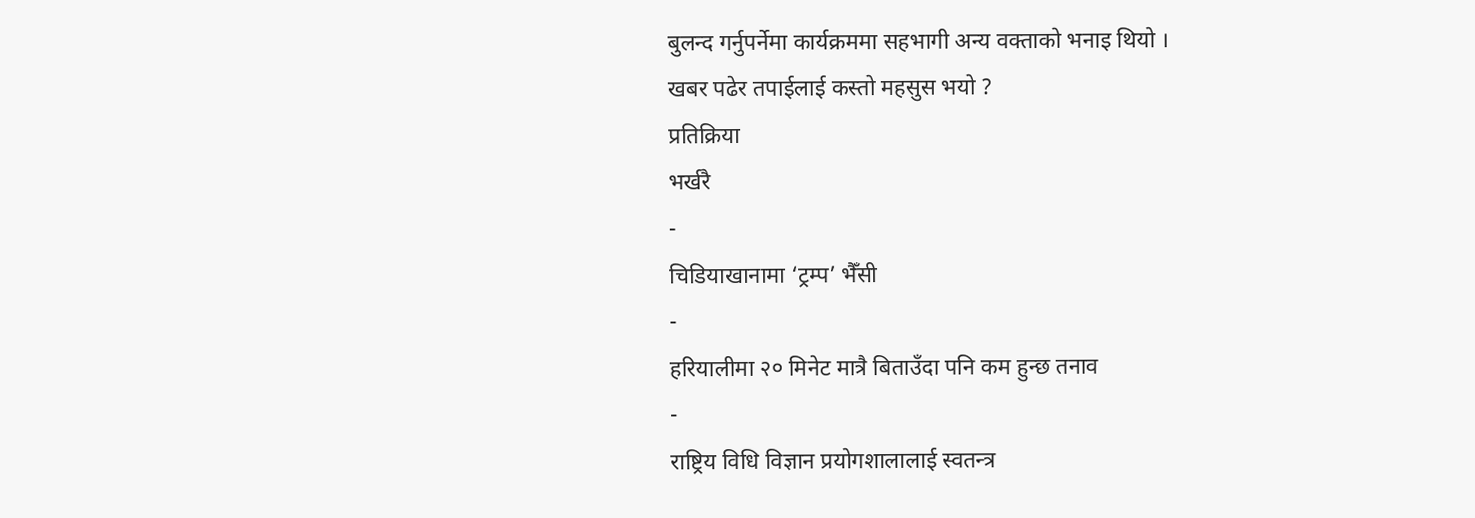बुलन्द गर्नुपर्नेमा कार्यक्रममा सहभागी अन्य वक्ताको भनाइ थियो ।
खबर पढेर तपाईलाई कस्तो महसुस भयो ?
प्रतिक्रिया
भर्खरै
-
चिडियाखानामा ‘ट्रम्प’ भैँसी
-
हरियालीमा २० मिनेट मात्रै बिताउँदा पनि कम हुन्छ तनाव
-
राष्ट्रिय विधि विज्ञान प्रयोगशालालाई स्वतन्त्र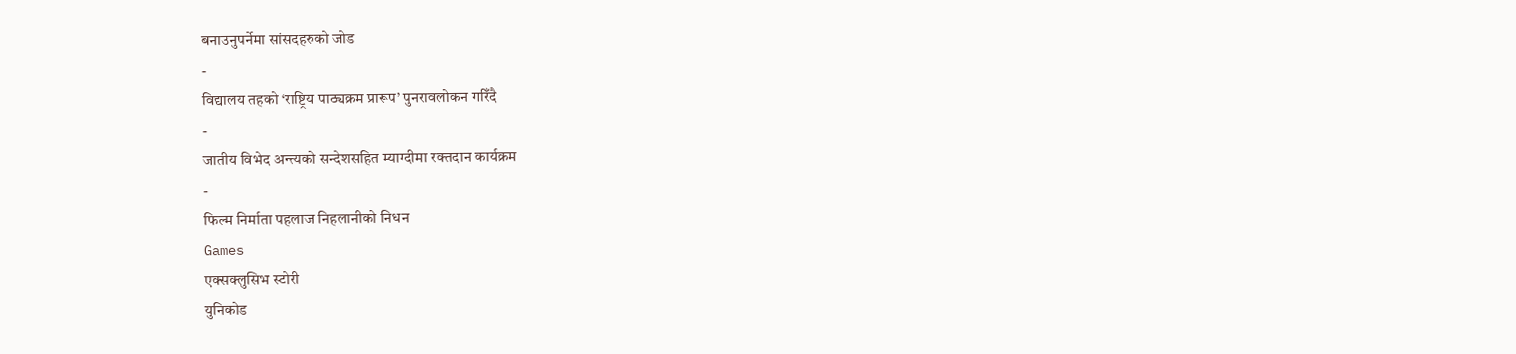बनाउनुपर्नेमा सांसदहरुको जोड
-
विद्यालय तहको ‘राष्ट्रिय पाठ्यक्रम प्रारूप’ पुनरावलोकन गरिँदै
-
जातीय विभेद अन्त्यको सन्देशसहित म्याग्दीमा रक्तदान कार्यक्रम
-
फिल्म निर्माता पहलाज निहलानीको निधन
Games
एक्सक्लुसिभ स्टोरी
युनिकोड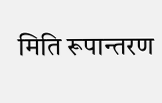मिति रूपान्तरण